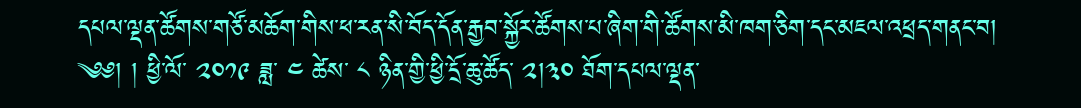དཔལ་ལྡན་ཚོགས་གཙོ་མཆོག་གིས་ཕ་རན་སི་བོད་དོན་རྒྱབ་སྐྱོར་ཚོགས་པ་ཞིག་གི་ཚོགས་མི་ཁག་ཅིག་དང་མཇལ་འཕྲད་གནང་བ།
༄༅། ། ཕྱི་ལོ་ ༢༠༡༩ ཟླ་ ༤ ཚེས་ ༨ ཉིན་གྱི་ཕྱི་དྲོ་ཆུ་ཚོད་ ༢།༣༠ ཐོག་དཔལ་ལྡན་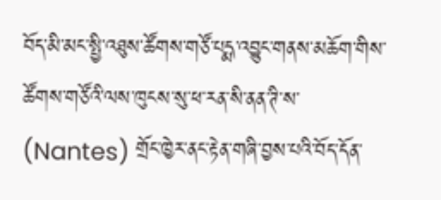བོད་མི་མང་སྤྱི་འཐུས་ཚོགས་གཙོ་པདྨ་འབྱུང་གནས་མཆོག་གིས་ཚོགས་གཙོའི་ལས་ཁུངས་སུ་ཕ་རན་སི་ནན་ཊི་ས་ (Nantes) གྲོང་ཁྱེར་ནང་རྟེན་གཞི་བྱས་པའི་བོད་དོན་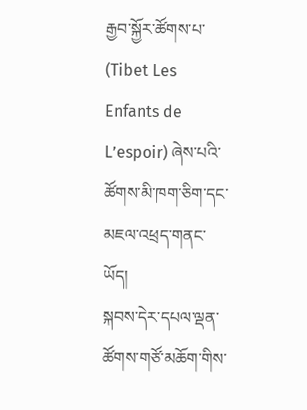རྒྱབ་སྐྱོར་ཚོགས་པ་ (Tibet Les Enfants de L’espoir) ཞེས་པའི་ཚོགས་མི་ཁག་ཅིག་དང་མཇལ་འཕྲད་གནང་ཡོད།
སྐབས་དེར་དཔལ་ལྡན་ཚོགས་གཙོ་མཆོག་གིས་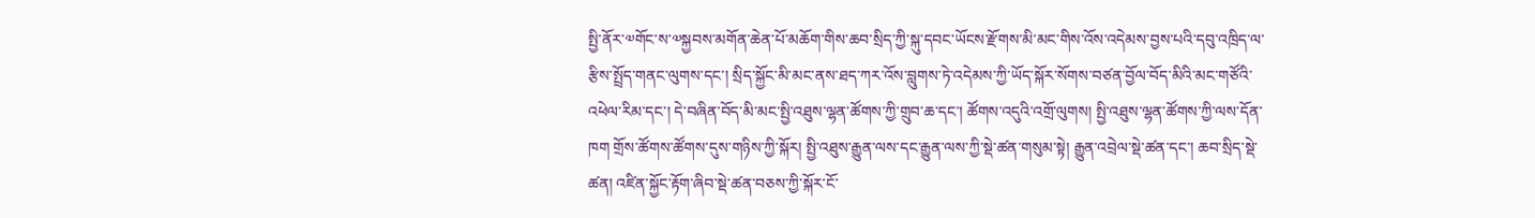སྤྱི་ནོར་༧གོང་ས་༧སྐྱབས་མགོན་ཆེན་པོ་མཆོག་གིས་ཆབ་སྲིད་ཀྱི་སྐུ་དབང་ཡོངས་རྫོགས་མི་མང་གིས་འོས་འདེམས་བྱས་པའི་དབུ་འཁྲིད་ལ་རྩིས་སྤྲོད་གནང་ལུགས་དང་། སྲིད་སྐྱོང་མི་མང་ནས་ཐད་ཀར་འོས་བླུགས་ཏེ་འདེམས་ཀྱི་ཡོད་སྐོར་སོགས་བཙན་བྱོལ་བོད་མིའི་མང་གཙོའི་འཕེལ་རིམ་དང་། དེ་བཞིན་བོད་མི་མང་སྤྱི་འཐུས་ལྷན་ཚོགས་ཀྱི་གྲུབ་ཆ་དང་། ཚོགས་འདུའི་འགྲོ་ལུགས། སྤྱི་འཐུས་ལྷན་ཚོགས་ཀྱི་ལས་དོན་ཁག གྲོས་ཚོགས་ཚོགས་དུས་གཉིས་ཀྱི་སྐོར། སྤྱི་འཐུས་རྒྱུན་ལས་དང་རྒྱུན་ལས་ཀྱི་སྡེ་ཚན་གསུམ་སྟེ། རྒྱུན་འབྲེལ་སྡེ་ཚན་དང་། ཆབ་སྲིད་སྡེ་ཚན། འཛིན་སྐྱོང་རྟོག་ཞིབ་སྡེ་ཚན་བཅས་ཀྱི་སྐོར་ངོ་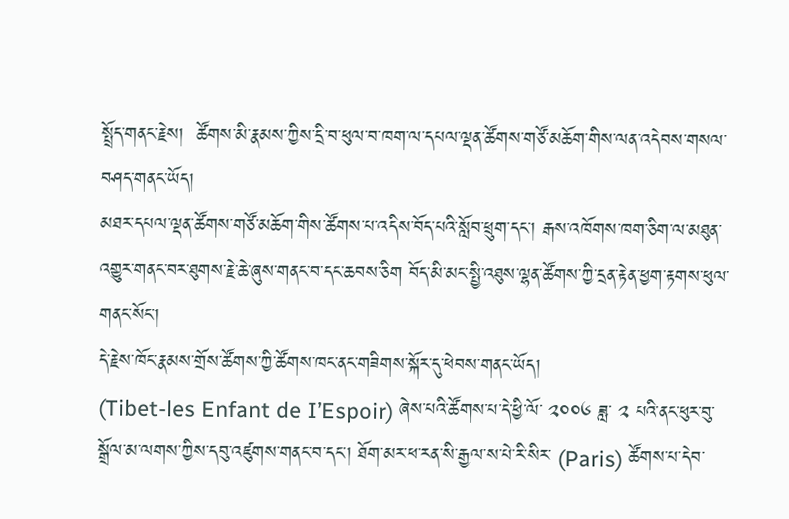སྤྲོད་གནང་རྗེས།  ཚོགས་མི་རྣམས་ཀྱིས་དྲི་བ་ཕུལ་བ་ཁག་ལ་དཔལ་ལྡན་ཚོགས་གཙོ་མཆོག་གིས་ལན་འདེབས་གསལ་བཤད་གནང་ཡོད།
མཐར་དཔལ་ལྡན་ཚོགས་གཙོ་མཆོག་གིས་ཚོགས་པ་འདིས་བོད་པའི་སློབ་ཕྲུག་དང་། རྒས་འཁོགས་ཁག་ཅིག་ལ་མཐུན་འགྱུར་གནང་བར་ཐུགས་རྗེ་ཆེ་ཞུས་གནང་བ་དང་ཆབས་ཅིག བོད་མི་མང་སྤྱི་འཐུས་ལྷན་ཚོགས་ཀྱི་དྲན་རྟེན་ཕྱག་རྟགས་ཕུལ་གནང་སོང་།
དེ་རྗེས་ཁོང་རྣམས་གྲོས་ཚོགས་ཀྱི་ཚོགས་ཁང་ནང་གཟིགས་སྐོར་དུ་ཕེབས་གནང་ཡོད།
(Tibet-les Enfant de I’Espoir) ཞེས་པའི་ཚོགས་པ་དེ་ཕྱི་ལོ་ ༢༠༠༦ ཟླ་ ༢ པའི་ནང་ཕུར་བུ་སྒྲོལ་མ་ལགས་ཀྱིས་དབུ་འཛུགས་གནང་བ་དང་། ཐོག་མར་ཕ་རན་སི་རྒྱལ་ས་པེ་རི་སིར་ (Paris) ཚོགས་པ་དེབ་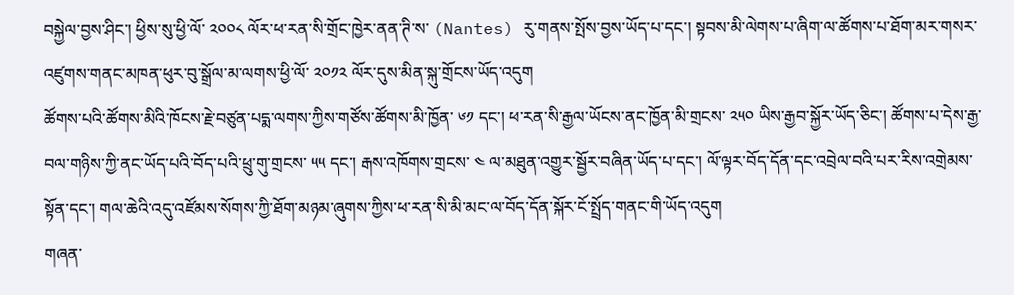བསྐྱེལ་བྱས་ཤིང་། ཕྱིས་སུ་ཕྱི་ལོ་ ༢༠༠༨ ལོར་ཕ་རན་སི་གྲོང་ཁྱེར་ནན་ཊི་ས་ (Nantes) རུ་གནས་སྤོས་བྱས་ཡོད་པ་དང་། སྟབས་མི་ལེགས་པ་ཞིག་ལ་ཚོགས་པ་ཐོག་མར་གསར་འཛུགས་གནང་མཁན་ཕུར་བུ་སྒྲོལ་མ་ལགས་ཕྱི་ལོ་ ༢༠༡༢ ལོར་དུས་མིན་སྐུ་གྲོངས་ཡོད་འདུག
ཚོགས་པའི་ཚོགས་མིའི་ཁོངས་རྗེ་བཙུན་པདྨ་ལགས་ཀྱིས་གཙོས་ཚོགས་མི་ཁྱོན་ ༦༡ དང་། ཕ་རན་སི་རྒྱལ་ཡོངས་ནང་ཁྱོན་མི་གྲངས་ ༢༥༠ ཡིས་རྒྱབ་སྐྱོར་ཡོད་ཅིང་། ཚོགས་པ་དེས་རྒྱ་བལ་གཉིས་ཀྱི་ནང་ཡོད་པའི་བོད་པའི་ཕྲུ་གུ་གྲངས་ ༥༥ དང་། རྒས་འཁོགས་གྲངས་ ༤ ལ་མཐུན་འགྱུར་སྦྱོར་བཞིན་ཡོད་པ་དང་། ལོ་ལྟར་བོད་དོན་དང་འབྲེལ་བའི་པར་རིས་འགྲེམས་སྟོན་དང་། གལ་ཆེའི་འདུ་འཛོམས་སོགས་ཀྱི་ཐོག་མཉམ་ཞུགས་ཀྱིས་ཕ་རན་སི་མི་མང་ལ་བོད་དོན་སྐོར་ངོ་སྤྲོད་གནང་གི་ཡོད་འདུག
གཞན་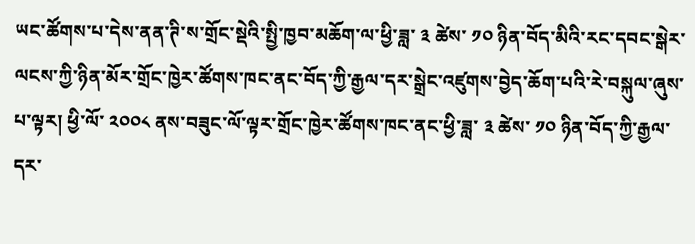ཡང་ཚོགས་པ་དེས་ནན་ཊི་ས་གྲོང་སྡེའི་སྤྱི་ཁྱབ་མཆོག་ལ་ཕྱི་ཟླ་ ༣ ཚེས་ ༡༠ ཉིན་བོད་མིའི་རང་དབང་སྒེར་ལངས་ཀྱི་ཉིན་མོར་གྲོང་ཁྱེར་ཚོགས་ཁང་ནང་བོད་ཀྱི་རྒྱལ་དར་སྒྲེང་འཛུགས་བྱེད་ཆོག་པའི་རེ་བསྐུལ་ཞུས་པ་ལྟར། ཕྱི་ལོ་ ༢༠༠༨ ནས་བཟུང་ལོ་ལྟར་གྲོང་ཁྱེར་ཚོགས་ཁང་ནང་ཕྱི་ཟླ་ ༣ ཚེས་ ༡༠ ཉིན་བོད་ཀྱི་རྒྱལ་དར་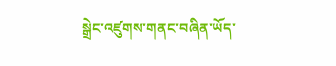སྒྲེང་འཛུགས་གནང་བཞིན་ཡོད་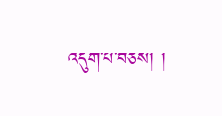འདུག་པ་བཅས། །